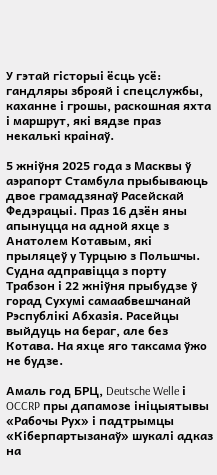У гэтай гісторыі ёсць усё: гандляры зброяй і спецслужбы, каханне і грошы, раскошная яхта і маршрут, які вядзе праз некалькі краінаў.

5 жніўня 2025 года з Масквы ў аэрапорт Стамбула прыбываюць двое грамадзянаў Расейскай Федэрацыі. Праз 16 дзён яны апынуцца на адной яхце з Анатолем Котавым, які прыляцеў у Турцыю з Польшчы. Судна адправіцца з порту Трабзон і 22 жніўня прыбудзе ў горад Сухумі самаабвешчанай Рэспублікі Абхазія. Расейцы выйдуць на бераг, але без Котава. На яхце яго таксама ўжо не будзе.

Амаль год БРЦ, Deutsche Welle і OCCRP пры дапамозе ініцыятывы «Рабочы Рух» і падтрымцы «Кіберпартызанаў» шукалі адказ на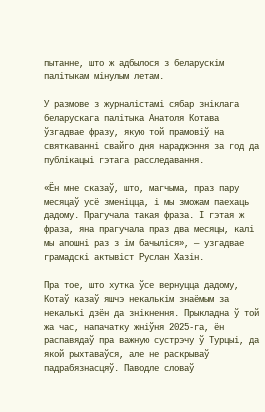пытанне, што ж адбылося з беларускім палітыкам мінулым летам.

У размове з журналістамі сябар зніклага беларускага палітыка Анатоля Котава ўзгадвае фразу, якую той прамовіў на святкаванні свайго дня нараджэння за год да публікацыі гэтага расследавання.

«Ён мне сказаў, што, магчыма, праз пару месяцаў усё зменіцца, і мы зможам паехаць дадому. Прагучала такая фраза. І гэтая ж фраза, яна прагучала праз два месяцы, калі мы апошні раз з ім бачыліся», — узгадвае грамадскі актывіст Руслан Хазін.

Пра тое, што хутка ўсе вернуцца дадому, Котаў казаў яшчэ некалькім знаёмым за некалькі дзён да знікнення. Прыкладна ў той жа час, напачатку жніўня 2025-га, ён распавядаў пра важную сустрэчу ў Турцыі, да якой рыхтаваўся, але не раскрываў падрабязнасцяў. Паводле словаў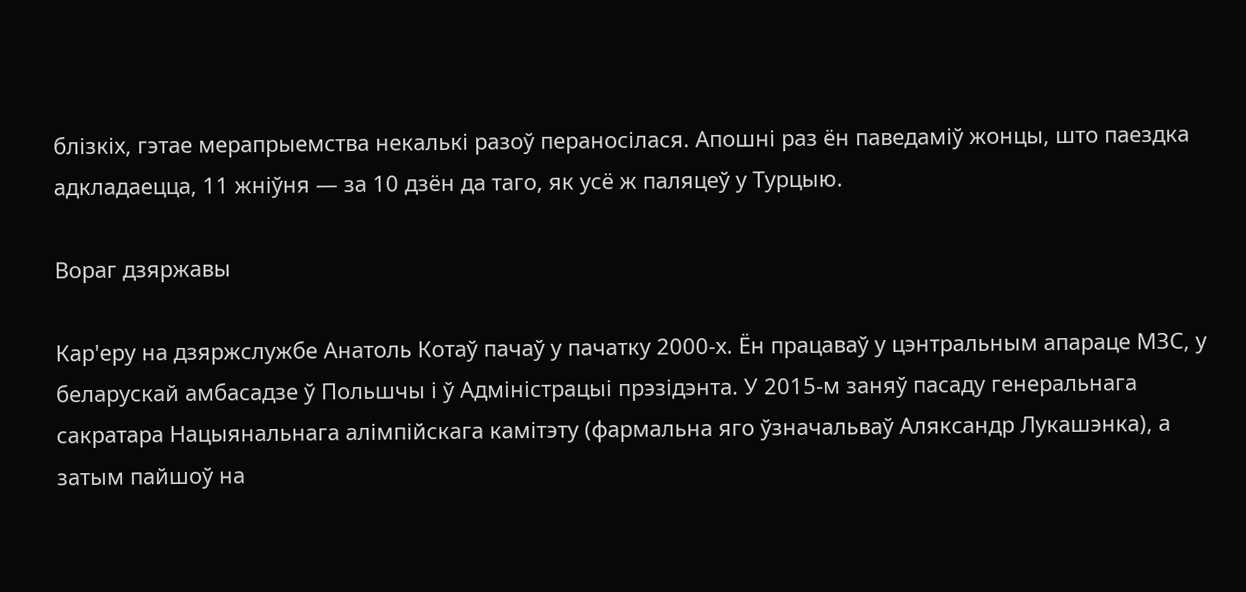блізкіх, гэтае мерапрыемства некалькі разоў пераносілася. Апошні раз ён паведаміў жонцы, што паездка адкладаецца, 11 жніўня — за 10 дзён да таго, як усё ж паляцеў у Турцыю.

Вораг дзяржавы

Кар'еру на дзяржслужбе Анатоль Котаў пачаў у пачатку 2000-х. Ён працаваў у цэнтральным апараце МЗС, у беларускай амбасадзе ў Польшчы і ў Адміністрацыі прэзідэнта. У 2015-м заняў пасаду генеральнага сакратара Нацыянальнага алімпійскага камітэту (фармальна яго ўзначальваў Аляксандр Лукашэнка), а затым пайшоў на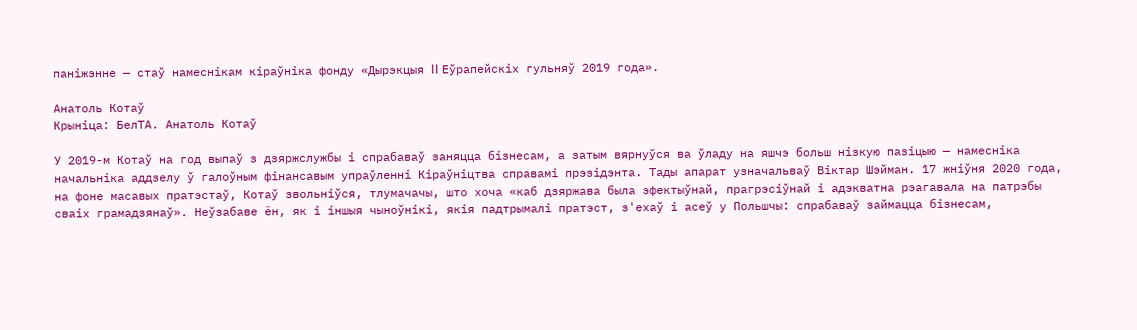паніжэнне — стаў намеснікам кіраўніка фонду «Дырэкцыя II Еўрапейскіх гульняў 2019 года».

Анатоль Котаў
Крыніца: БелТА. Анатоль Котаў

У 2019-м Котаў на год выпаў з дзяржслужбы і спрабаваў заняцца бізнесам, а затым вярнуўся ва ўладу на яшчэ больш нізкую пазіцыю — намесніка начальніка аддзелу ў галоўным фінансавым упраўленні Кіраўніцтва справамі прэзідэнта. Тады апарат узначальваў Віктар Шэйман. 17 жніўня 2020 года, на фоне масавых пратэстаў, Котаў звольніўся, тлумачачы, што хоча «каб дзяржава была эфектыўнай, прагрэсіўнай і адэкватна рэагавала на патрэбы сваіх грамадзянаў». Неўзабаве ён, як і іншыя чыноўнікі, якія падтрымалі пратэст, з'ехаў і асеў у Польшчы: спрабаваў займацца бізнесам,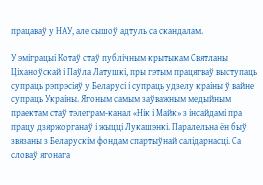працаваў у НАУ, але сышоў адтуль са скандалам.

У эміграцыі Котаў стаў публічным крытыкам Святланы Ціханоўскай і Паўла Латушкі, пры гэтым працягваў выступаць супраць рэпрэсіяў у Беларусі і супраць удзелу краіны ў вайне супраць Украіны. Ягоным самым заўважным медыйным праектам стаў тэлеграм-канал «Нік і Майк» з інсайдамі пра працу дзяржорганаў і жыцці Лукашэнкі. Паралельна ён быў звязаны з Беларускім фондам спартыўнай салідарнасці. Са словаў ягонага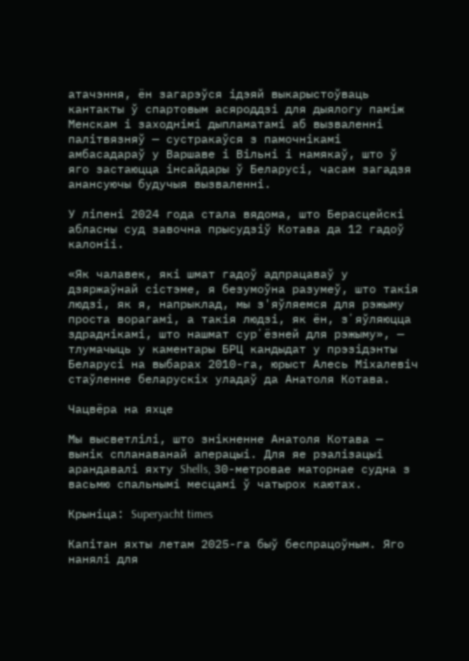атачэння, ён загарэўся ідэяй выкарыстоўваць кантакты ў спартовым асяроддзі для дыялогу паміж Менскам і заходнімі дыпламатамі аб вызваленні палітвязняў — сустракаўся з памочнікамі амбасадараў у Варшаве і Вільні і намякаў, што ў яго застаюцца інсайдары ў Беларусі, часам загадзя анансуючы будучыя вызваленні.

У ліпені 2024 года стала вядома, што Берасцейскі абласны суд завочна прысудзіў Котава да 12 гадоў калоніі.

«Як чалавек, які шмат гадоў адпрацаваў у дзяржаўнай сістэме, я безумоўна разумеў, што такія людзі, як я, напрыклад, мы з'яўляемся для рэжыму проста ворагамі, а такія людзі, як ён, зʼяўляюцца здраднікамі, што нашмат сурʼёзней для рэжыму», — тлумачыць у каментары БРЦ кандыдат у прэзідэнты Беларусі на выбарах 2010-га, юрыст Алесь Міхалевіч стаўленне беларускіх уладаў да Анатоля Котава.

Чацвёра на яхце

Мы высветлілі, што знікненне Анатоля Котава — вынік спланаванай аперацыі. Для яе рэалізацыі арандавалі яхту Shells, 30-метровае маторнае судна з васьмю спальнымі месцамі ў чатырох каютах.

Крыніца: Superyacht times

Капітан яхты летам 2025-га быў беспрацоўным. Яго нанялі для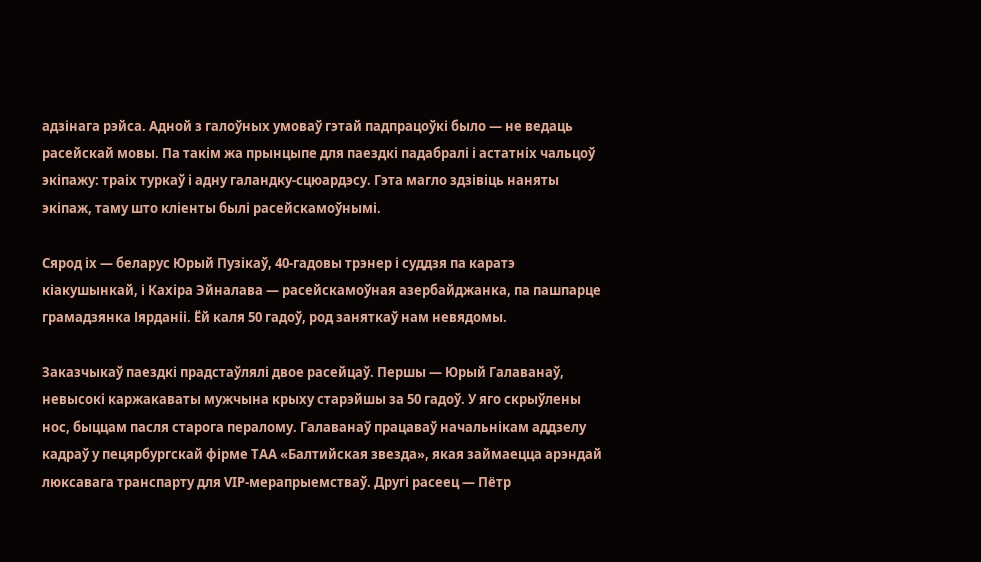адзінага рэйса. Адной з галоўных умоваў гэтай падпрацоўкі было — не ведаць расейскай мовы. Па такім жа прынцыпе для паездкі падабралі і астатніх чальцоў экіпажу: траіх туркаў і адну галандку-сцюардэсу. Гэта магло здзівіць наняты экіпаж, таму што кліенты былі расейскамоўнымі.

Сярод іх — беларус Юрый Пузікаў, 40-гадовы трэнер і суддзя па каратэ кіакушынкай, і Кахіра Эйналава — расейскамоўная азербайджанка, па пашпарце грамадзянка Іярданіі. Ёй каля 50 гадоў, род заняткаў нам невядомы.

Заказчыкаў паездкі прадстаўлялі двое расейцаў. Першы — Юрый Галаванаў, невысокі каржакаваты мужчына крыху старэйшы за 50 гадоў. У яго скрыўлены нос, быццам пасля старога пералому. Галаванаў працаваў начальнікам аддзелу кадраў у пецярбургскай фірме ТАА «Балтийская звезда», якая займаецца арэндай люксавага транспарту для VIP-мерапрыемстваў. Другі расеец — Пётр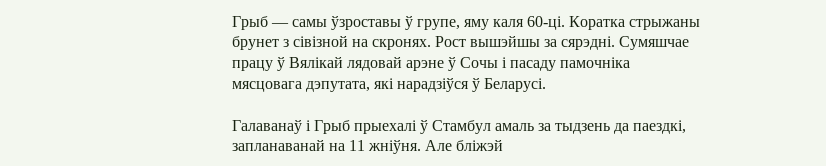Грыб — самы ўзроставы ў групе, яму каля 60-ці. Коратка стрыжаны брунет з сівізной на скронях. Рост вышэйшы за сярэдні. Сумяшчае працу ў Вялікай лядовай арэне ў Сочы і пасаду памочніка мясцовага дэпутата, які нарадзіўся ў Беларусі.

Галаванаў і Грыб прыехалі ў Стамбул амаль за тыдзень да паездкі, запланаванай на 11 жніўня. Але бліжэй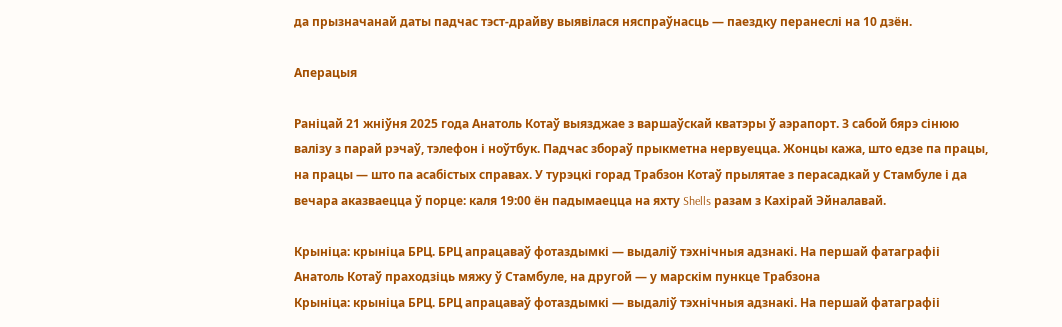да прызначанай даты падчас тэст-драйву выявілася няспраўнасць — паездку перанеслі на 10 дзён.

Аперацыя

Раніцай 21 жніўня 2025 года Анатоль Котаў выязджае з варшаўскай кватэры ў аэрапорт. З сабой бярэ сінюю валізу з парай рэчаў, тэлефон і ноўтбук. Падчас збораў прыкметна нервуецца. Жонцы кажа, што едзе па працы, на працы — што па асабістых справах. У турэцкі горад Трабзон Котаў прылятае з перасадкай у Стамбуле і да вечара аказваецца ў порце: каля 19:00 ён падымаецца на яхту Shells разам з Кахірай Эйналавай.

Крыніца: крыніца БРЦ. БРЦ апрацаваў фотаздымкі — выдаліў тэхнічныя адзнакі. На першай фатаграфіі Анатоль Котаў праходзіць мяжу ў Стамбуле, на другой — у марскім пункце Трабзона
Крыніца: крыніца БРЦ. БРЦ апрацаваў фотаздымкі — выдаліў тэхнічныя адзнакі. На першай фатаграфіі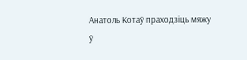Анатоль Котаў праходзіць мяжу ў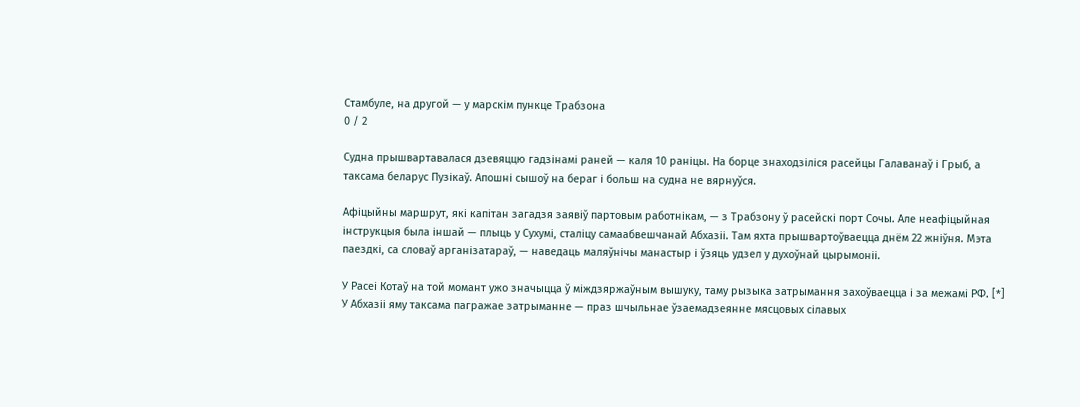Стамбуле, на другой — у марскім пункце Трабзона
0 / 2

Судна прышвартавалася дзевяццю гадзінамі раней — каля 10 раніцы. На борце знаходзіліся расейцы Галаванаў і Грыб, а таксама беларус Пузікаў. Апошні сышоў на бераг і больш на судна не вярнуўся.

Афіцыйны маршрут, які капітан загадзя заявіў партовым работнікам, — з Трабзону ў расейскі порт Сочы. Але неафіцыйная інструкцыя была іншай — плыць у Сухумі, сталіцу самаабвешчанай Абхазіі. Там яхта прышвартоўваецца днём 22 жніўня. Мэта паездкі, са словаў арганізатараў, — наведаць маляўнічы манастыр і ўзяць удзел у духоўнай цырымоніі.

У Расеі Котаў на той момант ужо значыцца ў міждзяржаўным вышуку, таму рызыка затрымання захоўваецца і за межамі РФ. [*] У Абхазіі яму таксама пагражае затрыманне — праз шчыльнае ўзаемадзеянне мясцовых сілавых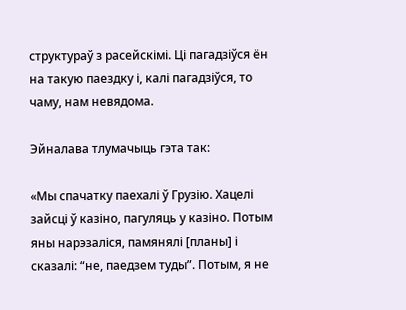структураў з расейскімі. Ці пагадзіўся ён на такую паездку і, калі пагадзіўся, то чаму, нам невядома.

Эйналава тлумачыць гэта так:

«Мы спачатку паехалі ў Грузію. Хацелі зайсці ў казіно, пагуляць у казіно. Потым яны нарэзаліся, памянялі [планы] і сказалі: “не, паедзем туды”. Потым, я не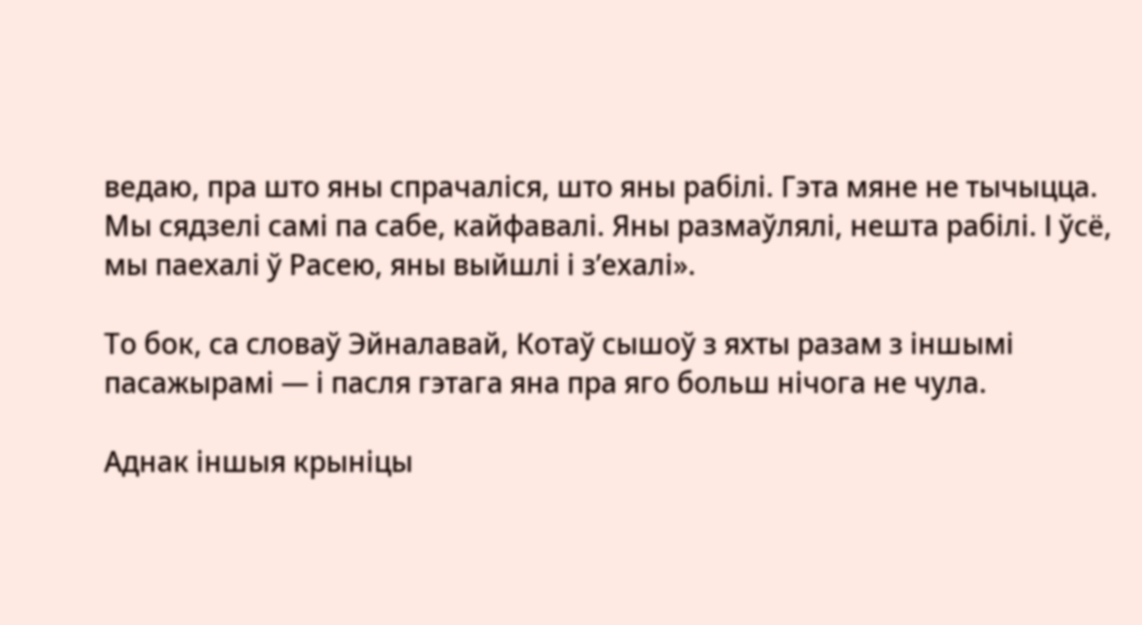ведаю, пра што яны спрачаліся, што яны рабілі. Гэта мяне не тычыцца. Мы сядзелі самі па сабе, кайфавалі. Яны размаўлялі, нешта рабілі. І ўсё, мы паехалі ў Расею, яны выйшлі і з’ехалі».

То бок, са словаў Эйналавай, Котаў сышоў з яхты разам з іншымі пасажырамі — і пасля гэтага яна пра яго больш нічога не чула.

Аднак іншыя крыніцы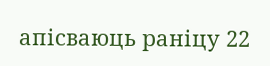апісваюць раніцу 22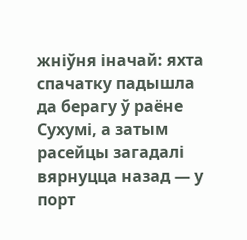жніўня іначай: яхта спачатку падышла да берагу ў раёне Сухумі, а затым расейцы загадалі вярнуцца назад — у порт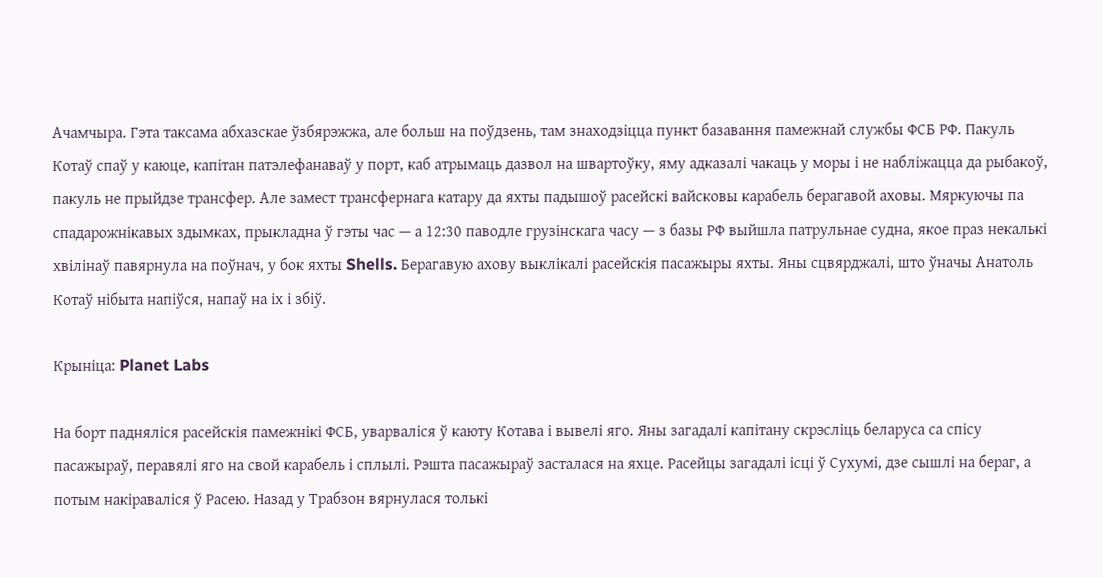Ачамчыра. Гэта таксама абхазскае ўзбярэжжа, але больш на поўдзень, там знаходзіцца пункт базавання памежнай службы ФСБ РФ. Пакуль Котаў спаў у каюце, капітан патэлефанаваў у порт, каб атрымаць дазвол на швартоўку, яму адказалі чакаць у моры і не набліжацца да рыбакоў, пакуль не прыйдзе трансфер. Але замест трансфернага катару да яхты падышоў расейскі вайсковы карабель берагавой аховы. Мяркуючы па спадарожнікавых здымках, прыкладна ў гэты час — а 12:30 паводле грузінскага часу — з базы РФ выйшла патрульнае судна, якое праз некалькі хвілінаў павярнула на поўнач, у бок яхты Shells. Берагавую ахову выклікалі расейскія пасажыры яхты. Яны сцвярджалі, што ўначы Анатоль Котаў нібыта напіўся, напаў на іх і збіў.

Крыніца: Planet Labs

На борт падняліся расейскія памежнікі ФСБ, уварваліся ў каюту Котава і вывелі яго. Яны загадалі капітану скрэсліць беларуса са спісу пасажыраў, перавялі яго на свой карабель і сплылі. Рэшта пасажыраў засталася на яхце. Расейцы загадалі ісці ў Сухумі, дзе сышлі на бераг, а потым накіраваліся ў Расею. Назад у Трабзон вярнулася толькі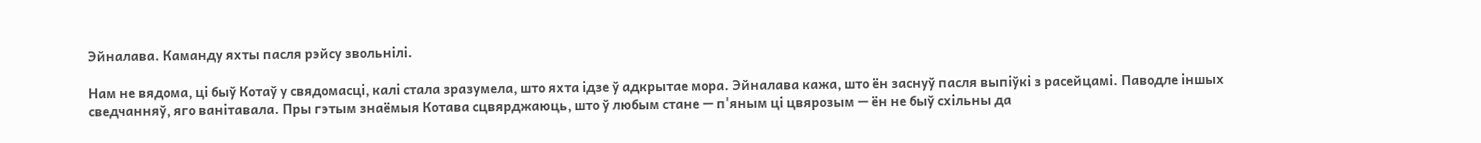Эйналава. Каманду яхты пасля рэйсу звольнілі.

Нам не вядома, ці быў Котаў у свядомасці, калі стала зразумела, што яхта ідзе ў адкрытае мора. Эйналава кажа, што ён заснуў пасля выпіўкі з расейцамі. Паводле іншых сведчанняў, яго ванітавала. Пры гэтым знаёмыя Котава сцвярджаюць, што ў любым стане — п'яным ці цвярозым — ён не быў схільны да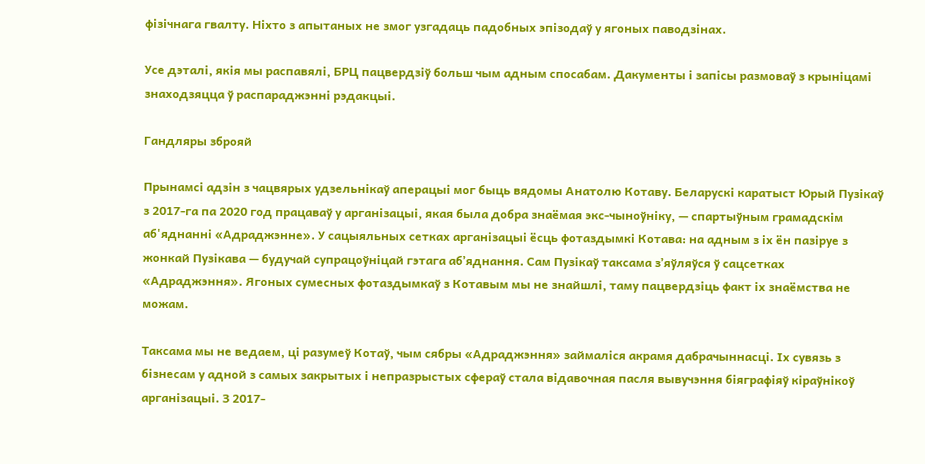фізічнага гвалту. Ніхто з апытаных не змог узгадаць падобных эпізодаў у ягоных паводзінах.

Усе дэталі, якія мы распавялі, БРЦ пацвердзіў больш чым адным спосабам. Дакументы і запісы размоваў з крыніцамі знаходзяцца ў распараджэнні рэдакцыі.

Гандляры зброяй

Прынамсі адзін з чацвярых удзельнікаў аперацыі мог быць вядомы Анатолю Котаву. Беларускі каратыст Юрый Пузікаў з 2017-га па 2020 год працаваў у арганізацыі, якая была добра знаёмая экс-чыноўніку, — спартыўным грамадскім аб'яднанні «Адраджэнне». У сацыяльных сетках арганізацыі ёсць фотаздымкі Котава: на адным з іх ён пазіруе з жонкай Пузікава — будучай супрацоўніцай гэтага абʼяднання. Сам Пузікаў таксама зʼяўляўся ў сацсетках «Адраджэння». Ягоных сумесных фотаздымкаў з Котавым мы не знайшлі, таму пацвердзіць факт іх знаёмства не можам.

Таксама мы не ведаем, ці разумеў Котаў, чым сябры «Адраджэння» займаліся акрамя дабрачыннасці. Іх сувязь з бізнесам у адной з самых закрытых і непразрыстых сфераў стала відавочная пасля вывучэння біяграфіяў кіраўнікоў арганізацыі. З 2017-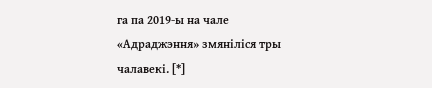га па 2019-ы на чале «Адраджэння» змяніліся тры чалавекі. [*]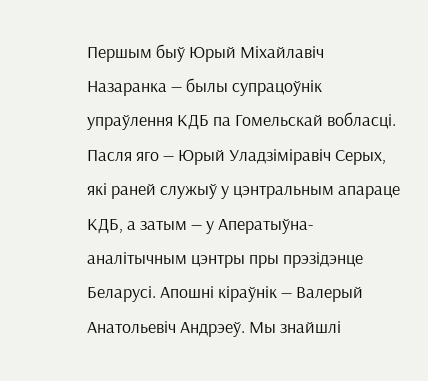Першым быў Юрый Міхайлавіч Назаранка — былы супрацоўнік упраўлення КДБ па Гомельскай вобласці. Пасля яго — Юрый Уладзіміравіч Серых, які раней служыў у цэнтральным апараце КДБ, а затым — у Аператыўна-аналітычным цэнтры пры прэзідэнце Беларусі. Апошні кіраўнік — Валерый Анатольевіч Андрэеў. Мы знайшлі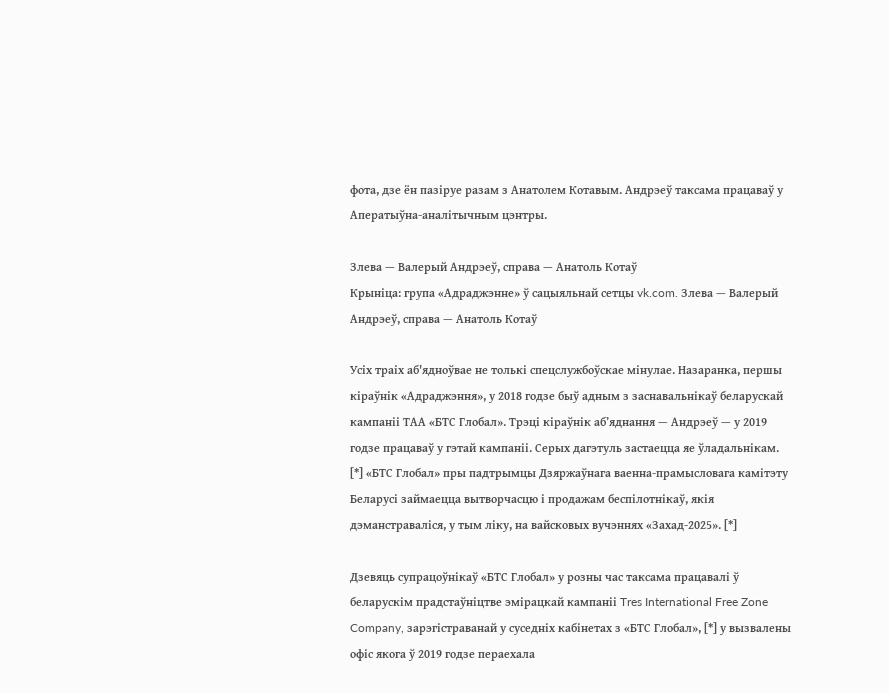фота, дзе ён пазіруе разам з Анатолем Котавым. Андрэеў таксама працаваў у Аператыўна-аналітычным цэнтры.

Злева — Валерый Андрэеў, справа — Анатоль Котаў
Крыніца: група «Адраджэнне» ў сацыяльнай сетцы vk.com. Злева — Валерый Андрэеў, справа — Анатоль Котаў

Усіх траіх аб'ядноўвае не толькі спецслужбоўскае мінулае. Назаранка, першы кіраўнік «Адраджэння», у 2018 годзе быў адным з заснавальнікаў беларускай кампаніі ТАА «БТС Глобал». Трэці кіраўнік абʼяднання — Андрэеў — у 2019 годзе працаваў у гэтай кампаніі. Серых дагэтуль застаецца яе ўладальнікам. [*] «БТС Глобал» пры падтрымцы Дзяржаўнага ваенна-прамысловага камітэту Беларусі займаецца вытворчасцю і продажам беспілотнікаў, якія дэманстраваліся, у тым ліку, на вайсковых вучэннях «Захад-2025». [*]

Дзевяць супрацоўнікаў «БТС Глобал» у розны час таксама працавалі ў беларускім прадстаўніцтве эмірацкай кампаніі Tres International Free Zone Company, зарэгістраванай у суседніх кабінетах з «БТС Глобал», [*] у вызвалены офіс якога ў 2019 годзе пераехала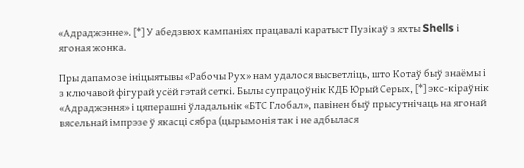«Адраджэнне». [*] У абедзвюх кампаніях працавалі каратыст Пузікаў з яхты Shells і ягоная жонка.

Пры дапамозе ініцыятывы «Рабочы Рух» нам удалося высветліць, што Котаў быў знаёмы і з ключавой фігурай усёй гэтай сеткі. Былы супрацоўнік КДБ Юрый Серых, [*] экс-кіраўнік «Адраджэння» і цяперашні ўладальнік «БТС Глобал», павінен быў прысутнічаць на ягонай вясельнай імпрэзе ў якасці сябра (цырымонія так і не адбылася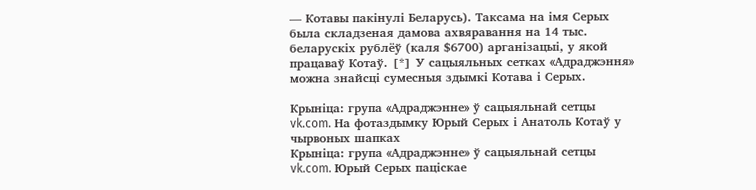— Котавы пакінулі Беларусь). Таксама на імя Серых была складзеная дамова ахвяравання на 14 тыс. беларускіх рублёў (каля $6700) арганізацыі, у якой працаваў Котаў. [*] У сацыяльных сетках «Адраджэння» можна знайсці сумесныя здымкі Котава і Серых.

Крыніца: група «Адраджэнне» ў сацыяльнай сетцы vk.com. На фотаздымку Юрый Серых і Анатоль Котаў у чырвоных шапках
Крыніца: група «Адраджэнне» ў сацыяльнай сетцы vk.com. Юрый Серых паціскае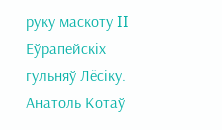руку маскоту II Еўрапейскіх гульняў Лёсіку. Анатоль Котаў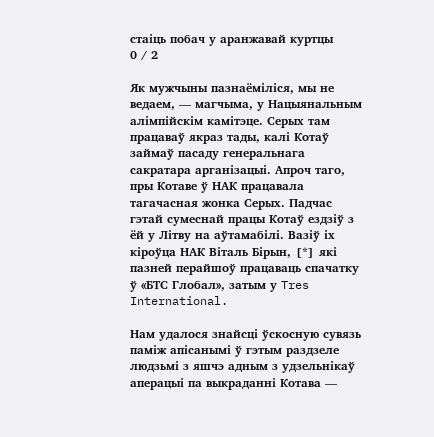стаіць побач у аранжавай куртцы
0 / 2

Як мужчыны пазнаёміліся, мы не ведаем, — магчыма, у Нацыянальным алімпійскім камітэце. Серых там працаваў якраз тады, калі Котаў займаў пасаду генеральнага сакратара арганізацыі. Апроч таго, пры Котаве ў НАК працавала тагачасная жонка Серых. Падчас гэтай сумеснай працы Котаў ездзіў з ёй у Літву на аўтамабілі. Вазіў іх кіроўца НАК Віталь Бірын, [*] які пазней перайшоў працаваць спачатку ў «БТС Глобал», затым у Tres International.

Нам удалося знайсці ўскосную сувязь паміж апісанымі ў гэтым раздзеле людзьмі з яшчэ адным з удзельнікаў аперацыі па выкраданні Котава —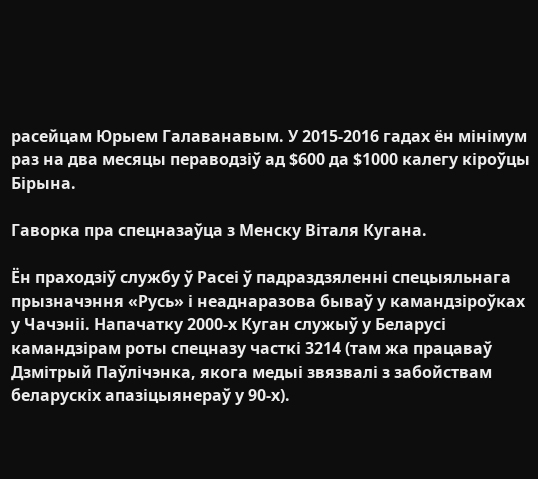расейцам Юрыем Галаванавым. У 2015-2016 гадах ён мінімум раз на два месяцы пераводзіў ад $600 да $1000 калегу кіроўцы Бірына.

Гаворка пра спецназаўца з Менску Віталя Кугана.

Ён праходзіў службу ў Расеі ў падраздзяленні спецыяльнага прызначэння «Русь» і неаднаразова бываў у камандзіроўках у Чачэніі. Напачатку 2000-х Куган служыў у Беларусі камандзірам роты спецназу часткі 3214 (там жа працаваў Дзмітрый Паўлічэнка, якога медыі звязвалі з забойствам беларускіх апазіцыянераў у 90-х).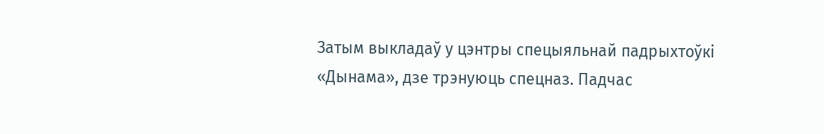Затым выкладаў у цэнтры спецыяльнай падрыхтоўкі «Дынама», дзе трэнуюць спецназ. Падчас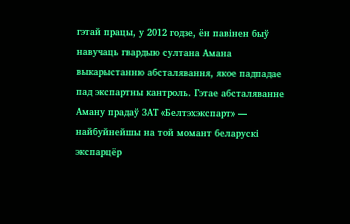гэтай працы, у 2012 годзе, ён павінен быў навучаць гвардыю султана Амана выкарыстанню абсталявання, якое падпадае пад экспартны кантроль. Гэтае абсталяванне Аману прадаў ЗАТ «Белтэхэкспарт» — найбуйнейшы на той момант беларускі экспарцёр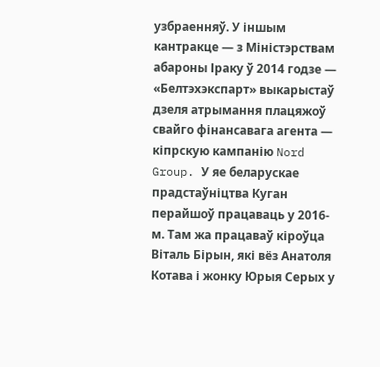узбраенняў. У іншым кантракце — з Міністэрствам абароны Іраку ў 2014 годзе — «Белтэхэкспарт» выкарыстаў дзеля атрымання плацяжоў свайго фінансавага агента — кіпрскую кампанію Nord Group. У яе беларускае прадстаўніцтва Куган перайшоў працаваць у 2016-м. Там жа працаваў кіроўца Віталь Бірын, які вёз Анатоля Котава і жонку Юрыя Серых у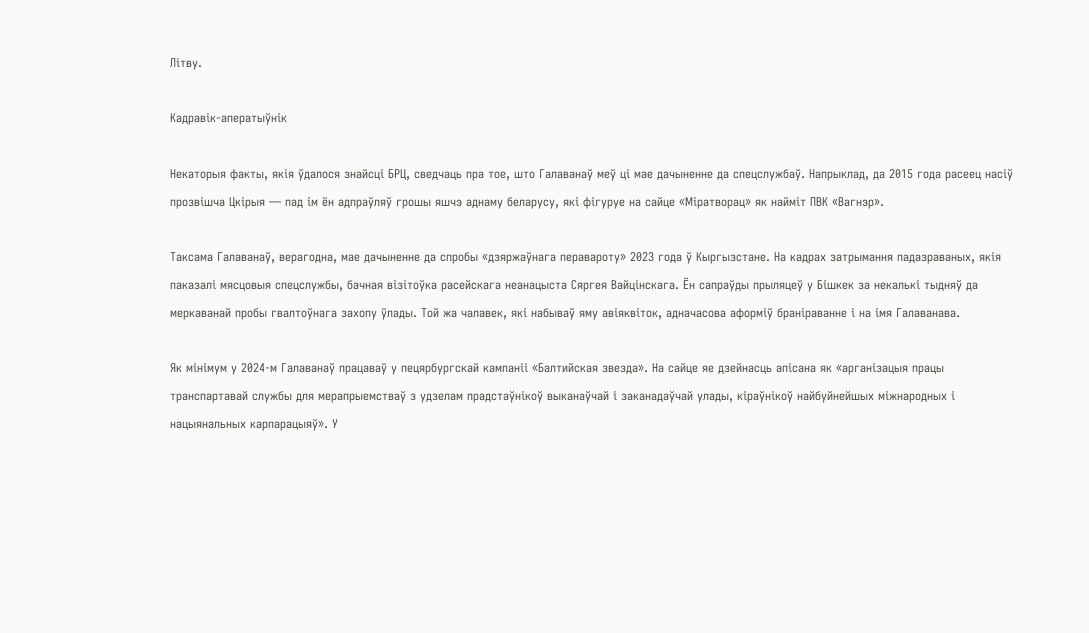Літву.

Кадравік-аператыўнік

Некаторыя факты, якія ўдалося знайсці БРЦ, сведчаць пра тое, што Галаванаў меў ці мае дачыненне да спецслужбаў. Напрыклад, да 2015 года расеец насіў прозвішча Цкірыя — пад ім ён адпраўляў грошы яшчэ аднаму беларусу, які фігуруе на сайце «Міратворац» як найміт ПВК «Вагнэр».

Таксама Галаванаў, верагодна, мае дачыненне да спробы «дзяржаўнага перавароту» 2023 года ў Кыргызстане. На кадрах затрымання падазраваных, якія паказалі мясцовыя спецслужбы, бачная візітоўка расейскага неанацыста Сяргея Вайцінскага. Ён сапраўды прыляцеў у Бішкек за некалькі тыдняў да меркаванай пробы гвалтоўнага захопу ўлады. Той жа чалавек, які набываў яму авіяквіток, адначасова аформіў браніраванне і на імя Галаванава.

Як мінімум у 2024-м Галаванаў працаваў у пецярбургскай кампаніі «Балтийская звезда». На сайце яе дзейнасць апісана як «арганізацыя працы транспартавай службы для мерапрыемстваў з удзелам прадстаўнікоў выканаўчай і заканадаўчай улады, кіраўнікоў найбуйнейшых міжнародных і нацыянальных карпарацыяў». У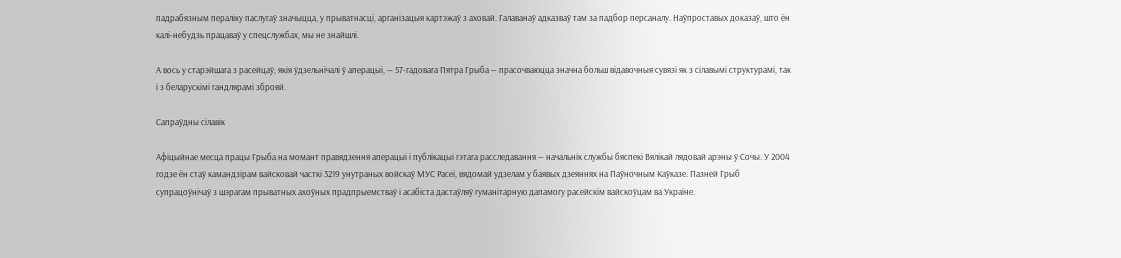падрабязным пераліку паслугаў значыцца, у прыватнасці, арганізацыя картэжаў з аховай. Галаванаў адказваў там за падбор персаналу. Наўпроставых доказаў, што ён калі-небудзь працаваў у спецслужбах, мы не знайшлі.

А вось у старэйшага з расейцаў, якія ўдзельнічалі ў аперацыі, — 57-гадовага Пятра Грыба — прасочваюцца значна больш відавочныя сувязі як з сілавымі структурамі, так і з беларускімі гандлярамі зброяй.

Сапраўдны сілавік

Афіцыйнае месца працы Грыба на момант правядзення аперацыі і публікацыі гэтага расследавання — начальнік службы бяспекі Вялікай лядовай арэны ў Сочы. У 2004 годзе ён стаў камандзірам вайсковай часткі 3219 унутраных войскаў МУС Расеі, вядомай удзелам у баявых дзеяннях на Паўночным Каўказе. Пазней Грыб супрацоўнічаў з шэрагам прыватных ахоўных прадпрыемстваў і асабіста дастаўляў гуманітарную дапамогу расейскім вайскоўцам ва Украіне.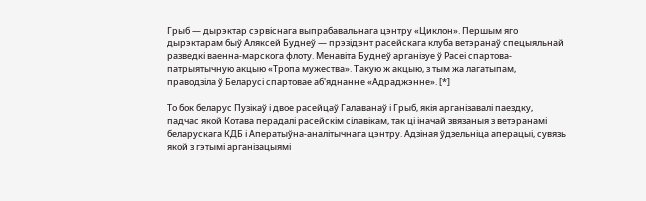Грыб — дырэктар сэрвіснага выпрабавальнага цэнтру «Циклон». Першым яго дырэктарам быў Аляксей Буднеў — прэзідэнт расейскага клуба ветэранаў спецыяльнай разведкі ваенна-марскога флоту. Менавіта Буднеў арганізуе ў Расеі спартова-патрыятычную акцыю «Тропа мужества». Такую ж акцыю, з тым жа лагатыпам, праводзіла ў Беларусі спартовае аб'яднанне «Адраджэнне». [*]

То бок беларус Пузікаў і двое расейцаў Галаванаў і Грыб, якія арганізавалі паездку, падчас якой Котава перадалі расейскім сілавікам, так ці іначай звязаныя з ветэранамі беларускага КДБ і Аператыўна-аналітычнага цэнтру. Адзіная ўдзельніца аперацыі, сувязь якой з гэтымі арганізацыямі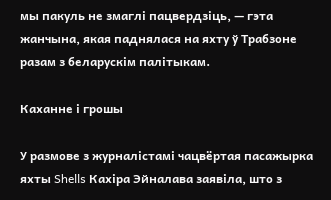мы пакуль не змаглі пацвердзіць, — гэта жанчына, якая паднялася на яхту ў Трабзоне разам з беларускім палітыкам.

Каханне і грошы

У размове з журналістамі чацвёртая пасажырка яхты Shells Кахіра Эйналава заявіла, што з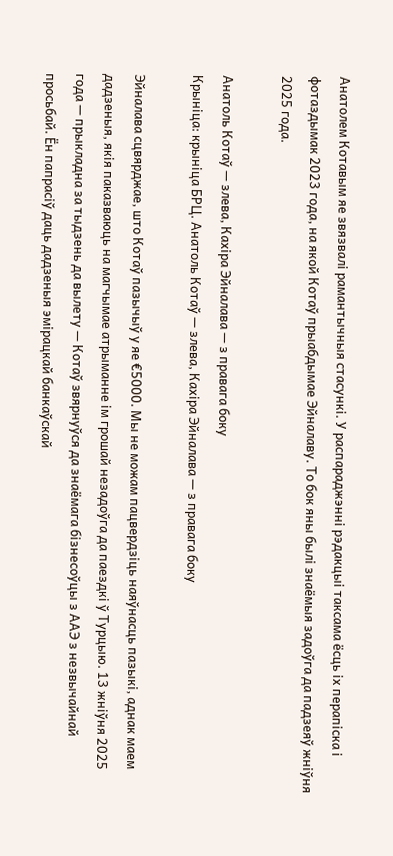Анатолем Котавым яе звязвалі рамантычныя стасункі. У распараджэнні рэдакцыі таксама ёсць іх перапіска і фотаздымак 2023 года, на якой Котаў прыабдымае Эйналаву. То бок яны былі знаёмыя задоўга да падзеяў жніўня 2025 года.

Анатоль Котаў — злева, Кахіра Эйналава — з правага боку
Крыніца: крыніца БРЦ. Анатоль Котаў — злева, Кахіра Эйналава — з правага боку

Эйналава сцвярджае, што Котаў пазычыў у яе €5000. Мы не можам пацвердзіць наяўнасць пазыкі, аднак маем дадзеныя, якія паказваюць на магчымае атрыманне ім грошай незадоўга да паездкі ў Турцыю. 13 жніўня 2025 года — прыкладна за тыдзень да вылету — Котаў звярнуўся да знаёмага бізнесоўцы з ААЭ з незвычайнай просьбай. Ён папрасіў даць дадзеныя эмірацкай банкаўскай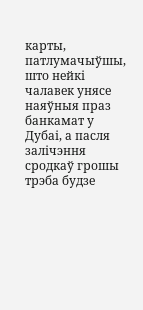карты, патлумачыўшы, што нейкі чалавек унясе наяўныя праз банкамат у Дубаі, а пасля залічэння сродкаў грошы трэба будзе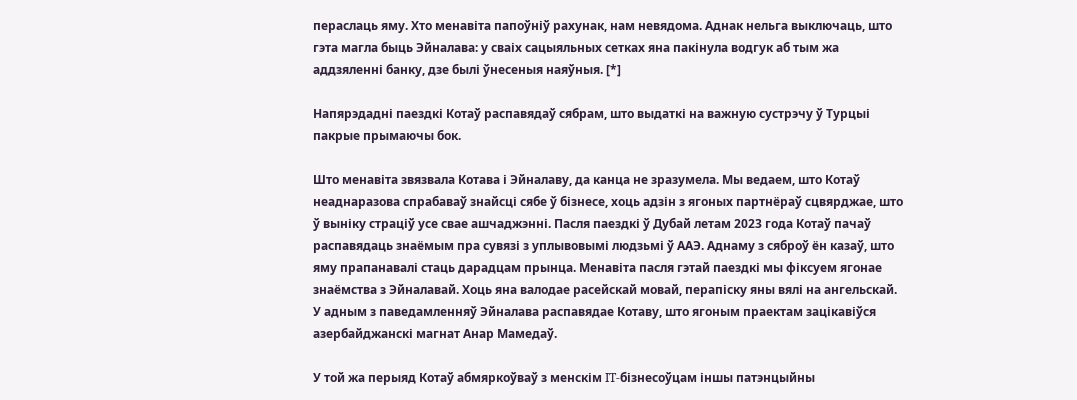пераслаць яму. Хто менавіта папоўніў рахунак, нам невядома. Аднак нельга выключаць, што гэта магла быць Эйналава: у сваіх сацыяльных сетках яна пакінула водгук аб тым жа аддзяленні банку, дзе былі ўнесеныя наяўныя. [*]

Напярэдадні паездкі Котаў распавядаў сябрам, што выдаткі на важную сустрэчу ў Турцыі пакрые прымаючы бок.

Што менавіта звязвала Котава і Эйналаву, да канца не зразумела. Мы ведаем, што Котаў неаднаразова спрабаваў знайсці сябе ў бізнесе, хоць адзін з ягоных партнёраў сцвярджае, што ў выніку страціў усе свае ашчаджэнні. Пасля паездкі ў Дубай летам 2023 года Котаў пачаў распавядаць знаёмым пра сувязі з уплывовымі людзьмі ў ААЭ. Аднаму з сяброў ён казаў, што яму прапанавалі стаць дарадцам прынца. Менавіта пасля гэтай паездкі мы фіксуем ягонае знаёмства з Эйналавай. Хоць яна валодае расейскай мовай, перапіску яны вялі на ангельскай. У адным з паведамленняў Эйналава распавядае Котаву, што ягоным праектам зацікавіўся азербайджанскі магнат Анар Мамедаў.

У той жа перыяд Котаў абмяркоўваў з менскім IT-бізнесоўцам іншы патэнцыйны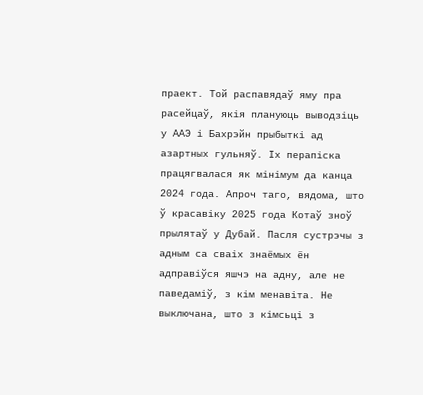праект. Той распавядаў яму пра расейцаў, якія плануюць выводзіць у ААЭ і Бахрэйн прыбыткі ад азартных гульняў. Іх перапіска працягвалася як мінімум да канца 2024 года. Апроч таго, вядома, што ў красавіку 2025 года Котаў зноў прылятаў у Дубай. Пасля сустрэчы з адным са сваіх знаёмых ён адправіўся яшчэ на адну, але не паведаміў, з кім менавіта. Не выключана, што з кімсьці з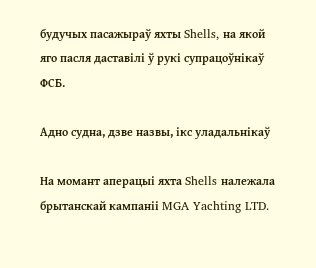будучых пасажыраў яхты Shells, на якой яго пасля даставілі ў рукі супрацоўнікаў ФСБ.

Адно судна, дзве назвы, ікс уладальнікаў

На момант аперацыі яхта Shells належала брытанскай кампаніі MGA Yachting LTD.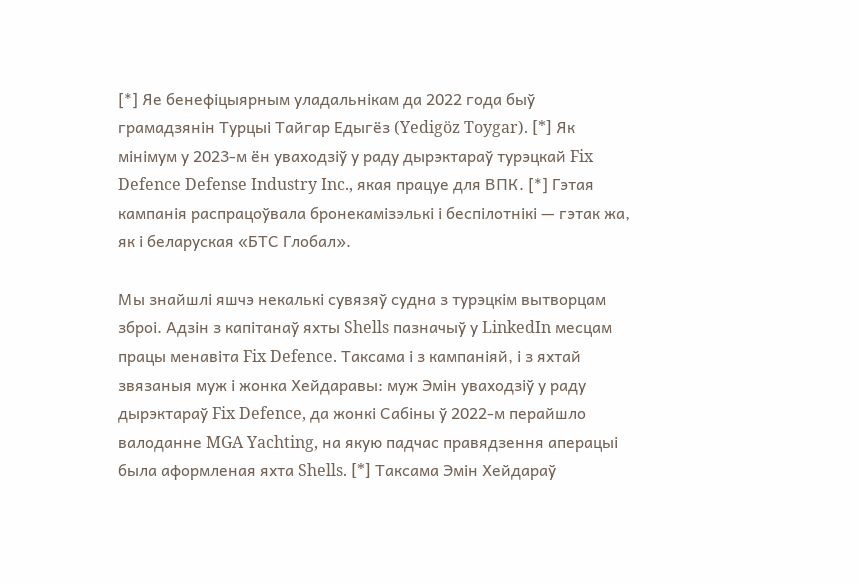[*] Яе бенефіцыярным уладальнікам да 2022 года быў грамадзянін Турцыі Тайгар Едыгёз (Yedigöz Toygar). [*] Як мінімум у 2023-м ён уваходзіў у раду дырэктараў турэцкай Fix Defence Defense Industry Inc., якая працуе для ВПК. [*] Гэтая кампанія распрацоўвала бронекамізэлькі і беспілотнікі — гэтак жа, як і беларуская «БТС Глобал».

Мы знайшлі яшчэ некалькі сувязяў судна з турэцкім вытворцам зброі. Адзін з капітанаў яхты Shells пазначыў у LinkedIn месцам працы менавіта Fix Defence. Таксама і з кампаніяй, і з яхтай звязаныя муж і жонка Хейдаравы: муж Эмін уваходзіў у раду дырэктараў Fix Defence, да жонкі Сабіны ў 2022-м перайшло валоданне MGA Yachting, на якую падчас правядзення аперацыі была аформленая яхта Shells. [*] Таксама Эмін Хейдараў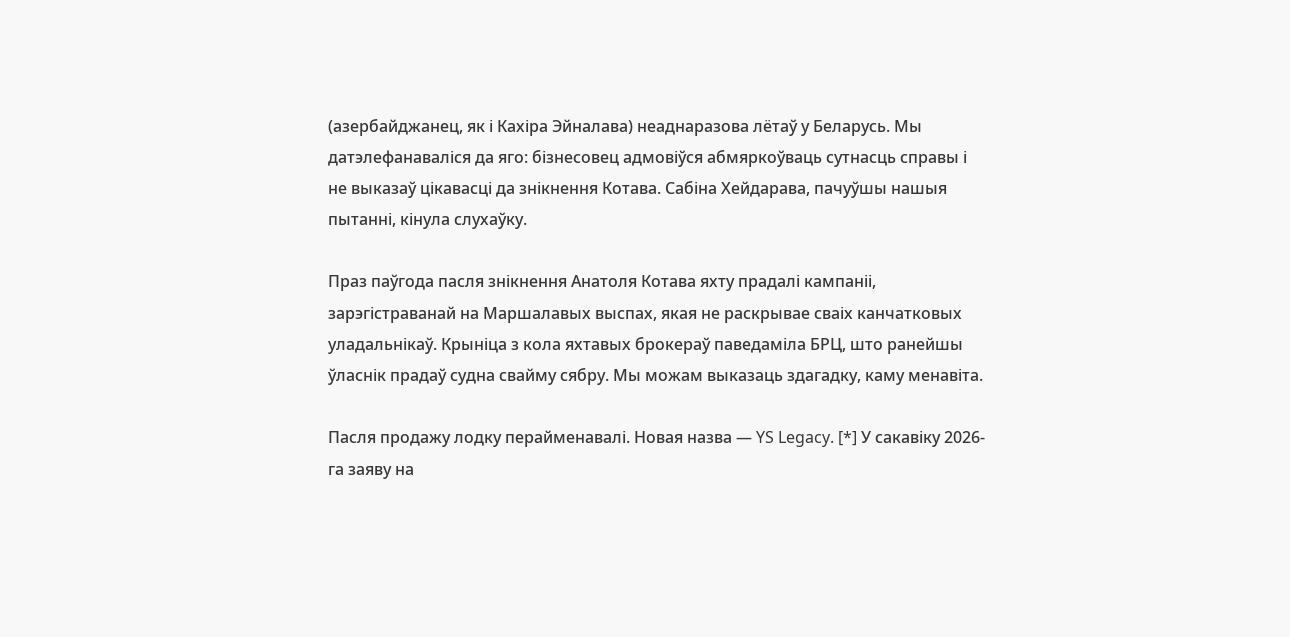(азербайджанец, як і Кахіра Эйналава) неаднаразова лётаў у Беларусь. Мы датэлефанаваліся да яго: бізнесовец адмовіўся абмяркоўваць сутнасць справы і не выказаў цікавасці да знікнення Котава. Сабіна Хейдарава, пачуўшы нашыя пытанні, кінула слухаўку.

Праз паўгода пасля знікнення Анатоля Котава яхту прадалі кампаніі, зарэгістраванай на Маршалавых выспах, якая не раскрывае сваіх канчатковых уладальнікаў. Крыніца з кола яхтавых брокераў паведаміла БРЦ, што ранейшы ўласнік прадаў судна свайму сябру. Мы можам выказаць здагадку, каму менавіта.

Пасля продажу лодку перайменавалі. Новая назва — YS Legacy. [*] У сакавіку 2026-га заяву на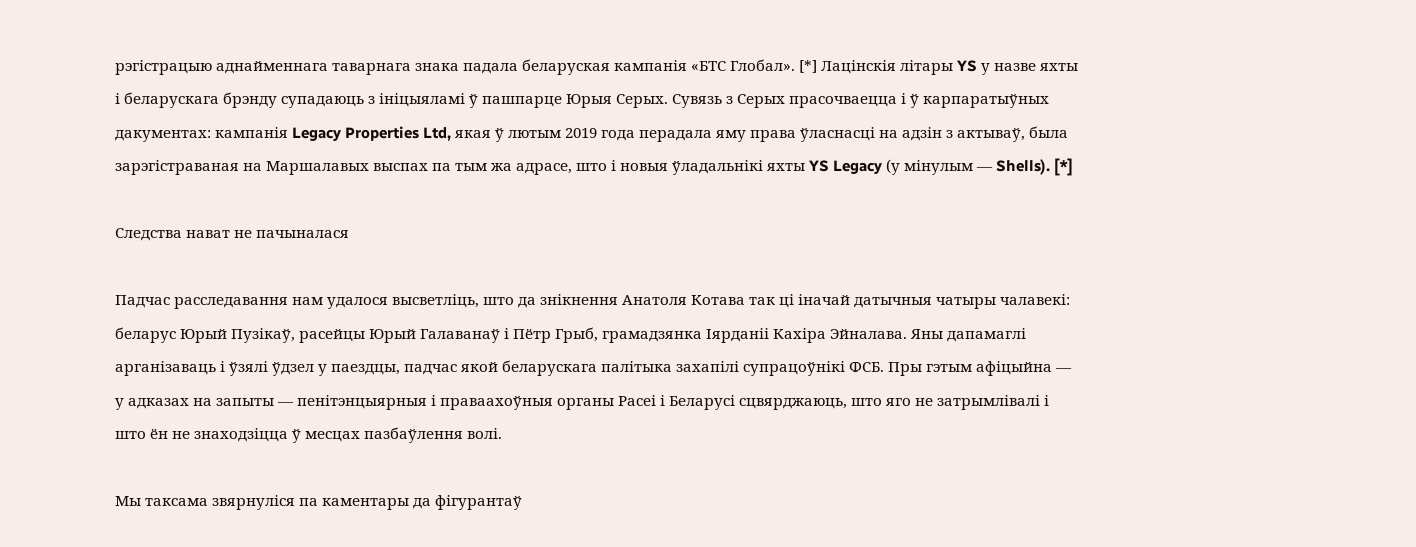рэгістрацыю аднайменнага таварнага знака падала беларуская кампанія «БТС Глобал». [*] Лацінскія літары YS у назве яхты і беларускага брэнду супадаюць з ініцыяламі ў пашпарце Юрыя Серых. Сувязь з Серых прасочваецца і ў карпаратыўных дакументах: кампанія Legacy Properties Ltd, якая ў лютым 2019 года перадала яму права ўласнасці на адзін з актываў, была зарэгістраваная на Маршалавых выспах па тым жа адрасе, што і новыя ўладальнікі яхты YS Legacy (у мінулым — Shells). [*]

Следства нават не пачыналася

Падчас расследавання нам удалося высветліць, што да знікнення Анатоля Котава так ці іначай датычныя чатыры чалавекі: беларус Юрый Пузікаў, расейцы Юрый Галаванаў і Пётр Грыб, грамадзянка Іярданіі Кахіра Эйналава. Яны дапамаглі арганізаваць і ўзялі ўдзел у паездцы, падчас якой беларускага палітыка захапілі супрацоўнікі ФСБ. Пры гэтым афіцыйна — у адказах на запыты — пенітэнцыярныя і праваахоўныя органы Расеі і Беларусі сцвярджаюць, што яго не затрымлівалі і што ён не знаходзіцца ў месцах пазбаўлення волі.

Мы таксама звярнуліся па каментары да фігурантаў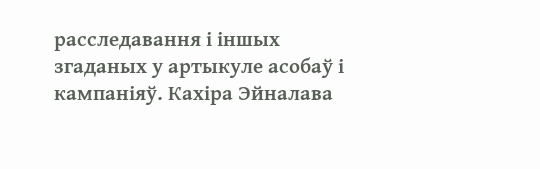расследавання і іншых згаданых у артыкуле асобаў і кампаніяў. Кахіра Эйналава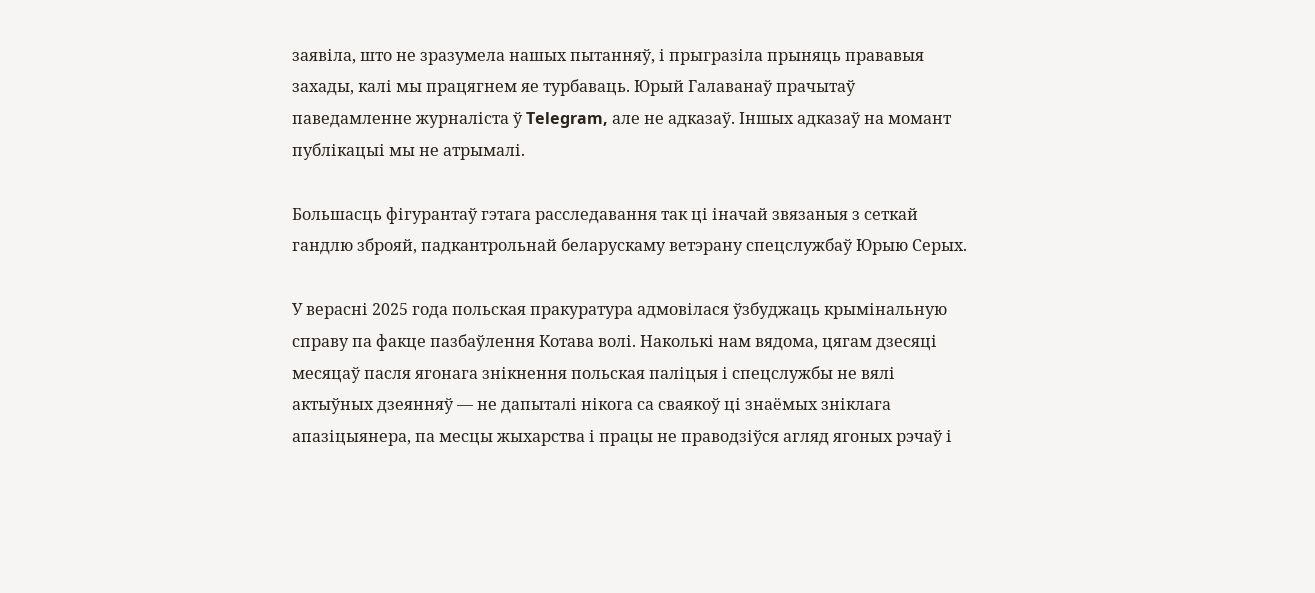заявіла, што не зразумела нашых пытанняў, і прыгразіла прыняць прававыя захады, калі мы працягнем яе турбаваць. Юрый Галаванаў прачытаў паведамленне журналіста ў Telegram, але не адказаў. Іншых адказаў на момант публікацыі мы не атрымалі.

Большасць фігурантаў гэтага расследавання так ці іначай звязаныя з сеткай гандлю зброяй, падкантрольнай беларускаму ветэрану спецслужбаў Юрыю Серых.

У верасні 2025 года польская пракуратура адмовілася ўзбуджаць крымінальную справу па факце пазбаўлення Котава волі. Наколькі нам вядома, цягам дзесяці месяцаў пасля ягонага знікнення польская паліцыя і спецслужбы не вялі актыўных дзеянняў — не дапыталі нікога са сваякоў ці знаёмых зніклага апазіцыянера, па месцы жыхарства і працы не праводзіўся агляд ягоных рэчаў і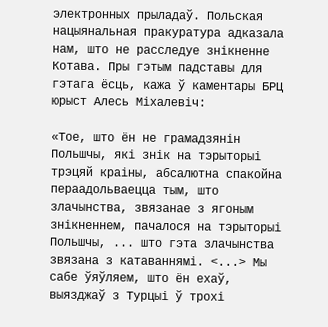электронных прыладаў. Польская нацыянальная пракуратура адказала нам, што не расследуе знікненне Котава. Пры гэтым падставы для гэтага ёсць, кажа ў каментары БРЦ юрыст Алесь Міхалевіч:

«Тое, што ён не грамадзянін Польшчы, які знік на тэрыторыі трэцяй краіны, абсалютна спакойна пераадольваецца тым, што злачынства, звязанае з ягоным знікненнем, пачалося на тэрыторыі Польшчы, ... што гэта злачынства звязана з катаваннямі. <...> Мы сабе ўяўляем, што ён ехаў, выязджаў з Турцыі ў трохі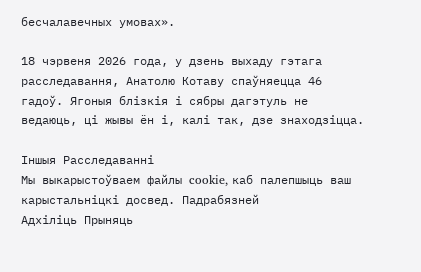бесчалавечных умовах».

18 чэрвеня 2026 года, у дзень выхаду гэтага расследавання, Анатолю Котаву спаўняецца 46 гадоў. Ягоныя блізкія і сябры дагэтуль не ведаюць, ці жывы ён і, калі так, дзе знаходзіцца.

Іншыя Расследаванні
Мы выкарыстоўваем файлы cookie, каб палепшыць ваш карыстальніцкі досвед. Падрабязней
Адхіліць Прыняць